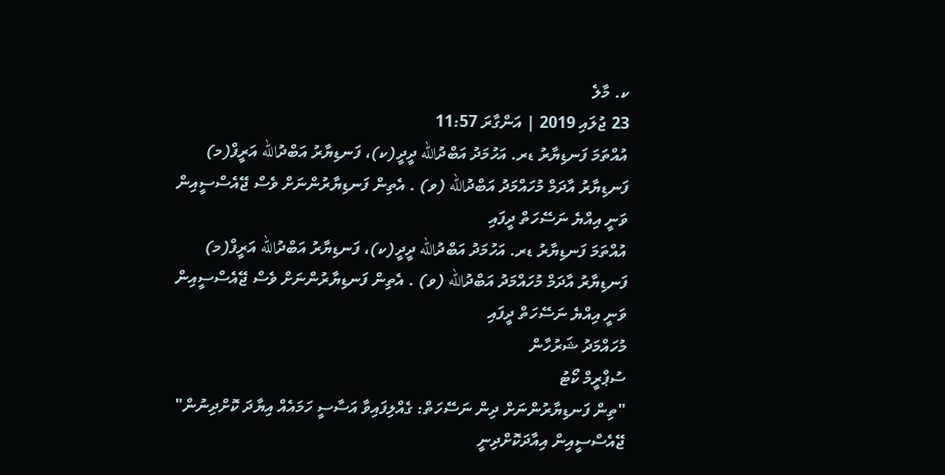ކ. މާލެ
23 ޖުލައި 2019 | އަންގާރަ 11:57
އުއްތަމަ ފަނޑިޔާރު ޑރ. އަހުމަދު އަބްދުالله ދީދީ(ކ)، ފަނޑިޔާރު އަބްދުالله އަރީފް(މ) ފަނޑިޔާރު އާދަމް މުހައްމަދު އަބްދުالله (ވ) . އެތިން ފަނޑިޔާރުންނަށް ވެސް ޖޭއެސްސީއިން ވަނީ އިއްޔެ ނަސޭހަތް ދީފައި
އުއްތަމަ ފަނޑިޔާރު ޑރ. އަހުމަދު އަބްދުالله ދީދީ(ކ)، ފަނޑިޔާރު އަބްދުالله އަރީފް(މ) ފަނޑިޔާރު އާދަމް މުހައްމަދު އަބްދުالله (ވ) . އެތިން ފަނޑިޔާރުންނަށް ވެސް ޖޭއެސްސީއިން ވަނީ އިއްޔެ ނަސޭހަތް ދީފައި
މުހައްމަދު ޝަރުހާން
ސުޕްރީމް ކޯޓު
"ތިން ފަނޑިޔާރުންނަށް ދިން ނަސޭހަތް: ގެއްލިފައިވާ އަސާސީ ހަމައެއް އިޔާދަ ކޮށްދިނުން"
ޖޭއެސްސީއިން އިއާދަކޮށްދިނީ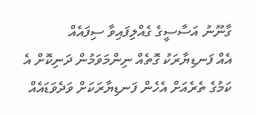ގާނޫނު އަސާސީގެ ގެއްލިފައިވާ ސިފައެއް
އެއް ފަނޑިޔާރަކު ގޮތެއް ނިންމަވަމުން ދަނިކޮށް އެ ކަމުގެ ތެރެއަށް އެހެން ފަނޑިޔާރަކަށް ވަދެވަޑައެއް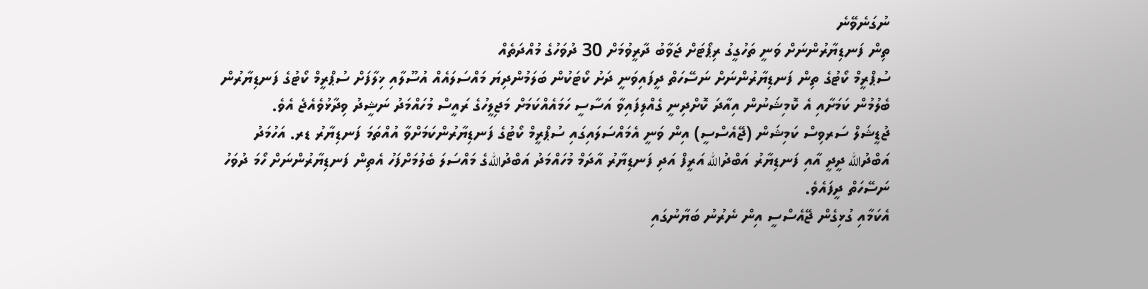ނުގަނެވޭނެ
ތިން ފަނޑިޔާރުންނަށް ވަނީ ތަހުގީގު ރިޕޯޓަށް ޖަވާބު ދާރީވުމަށް 30 ދުވަހުގެ މުއްދަތެއް
ސުޕްރީމް ކޯޓުގެ ތިން ފަނޑިޔާރުންނަށް ނަސޭހަތް ދީފައިވަނީ ދަށު ކޯޓަކުން ބަލަމުންދިޔަ މައްސަލައެއް އުސޫލާއި ޚިލާފަށް ސުޕްރީމް ކޯޓުގެ ފަނޑިޔާރުން ބެލުމުން ކަމަށާއި އެ ކޮމިޝަނުން އިއާދަ ކޮށްދިނީ ގެއްލިފައިވާ އަސާސީ ހަމައެއްކަމަށް މަޖިލީހުގެ ރައީސް މުހައްމަދު ނަޝީދު ވިދާޅުވެއެޖެ އެވެ.
ޖުޑީޝަލް ސަރވިސް ކަމިޝަން (ޖޭއެސްސީ) އިން ވަނީ އެމައްސަލައިގައި ސުޕްރީމް ކޯޓުގެ ފަނޑިޔާރުންކަމަށްވާ އުއްތަމަ ފަނޑިޔާރު ޑރ. އަހުމަދު އަބްދުالله ދީދީ އާއި ފަނޑިޔާރު އަބްދުالله އަރީފް އަދި ފަނޑިޔާރު އާދަމް މުހައްމަދު އަބްދުاللهގެ މައްސަލަ ބެލުމަށްފަހު އެތިން ފަނޑިޔާރުންނަށް ހޯމަ ދުވަހު ނަސޭހަތް ދީފައެވެ.
އެކަމާއި ގުޅިގެން ޖޭއެސްސީ އިން ނެރުނު ބަޔާނުގައި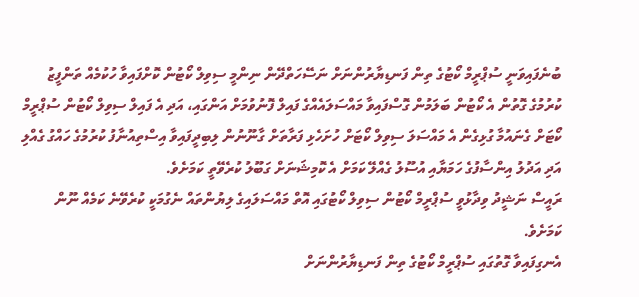ބުނެފައިވަނީ ސުޕްރީމް ކޯޓުގެ ތިން ފަނޑިޔާރުންނަށް ނަސޭހަތްދޭން ނިންމީ ސިވިލް ކޯޓުން ކޮށްފައިވާ ހުކުމެއް ތަންފީޒު ކުރުމުގެ ގޮތުން އެ ކޯޓުން ބަލަމުން ގޮސްފައިވާ މައްސަލައެއްގެ ފައިލް ފޮނުވުމަށް އަންގައި، އަދި އެ ފައިލް ސިވިލް ކޯޓުން ސުޕްރީމް ކޯޓަށް ގެނައުމާ ގުޅިގެން އެ މައްސަލަ ސިވިލް ކޯޓަށް ހުށަހެޅި ފަރާތަށް ގާނޫނުން ލިބިދީފައިވާ އިސްތިއުނާފު ކުރުމުގެ ހައްގު ގެއްލި އަދި އަދުލު އިންސާފުގެ ހަމަޔާއި އުސޫލު ގެއްލޭ ކަމަށް އެ ކޮމިޝަނަށް ގަބޫލު ކުރެވޭތީ ކަމަށެވެ.
ރައީސް ނަޝީދު ވިދާޅުވީ ސުޕްރީމް ކޯޓުން ސިވިލް ކޯޓުގައި އޮތް މައްސަލައިގެ ލިޔުންތައް ނެގުމަކީ ކުރެވޭނެ ކަމެއް ނޫން ކަމަށެވެ.
އެނގިފައިވާ ގޮތުގައި ސުޕްރީމް ކޯޓުގެ ތިން ފަނޑިޔާރުންނަށް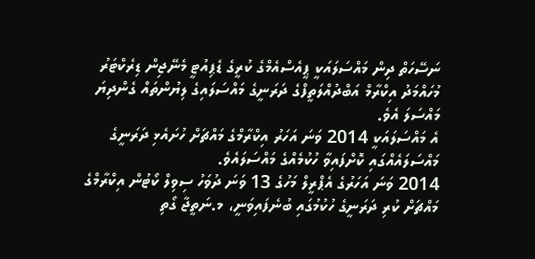ނަސޭހަތް ދިން މައްސަލައަކީ ޕީއެސްއެމްގެ ކުރީގެ ޑެޕިއުޓީ މެނޭޖިން ޑިރެކްޓަރު މުހައްމަދު އިކްރާމް އަބްދުއްލަތީފްގެ ދަރަނީގެ މައްސަލައިގެ ލިޔުންތައް ގެންދިޔަ މައްސަލަ އެވެ.
އެ މައްސަލައަކީ 2014 ވަނަ އަހަރު އިކްރާމްގެ މައްޗަށް ހުށައެޅި ދަރަނީގެ މައްސަލައެއްގައި ކޮށްފައިވާ ހުކުމެއްގެ މައްސަލައެވެ.
2014 ވަނަ އަހަރުގެ އެޕްރީލް މަހުގެ 13 ވަނަ ދުވަހު ސިވިލް ކޯޓުން އިކްރާމްގެ މައްޗަށް ކުރި ދަރަނީގެ ހުކުމުގައި ބުނެފައިވަނީ، މ.ނަތީޖާ ގޯތި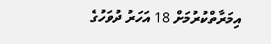އިމަރާތްކުރުމަށް 18 އަހަރު ދުވަހުގެ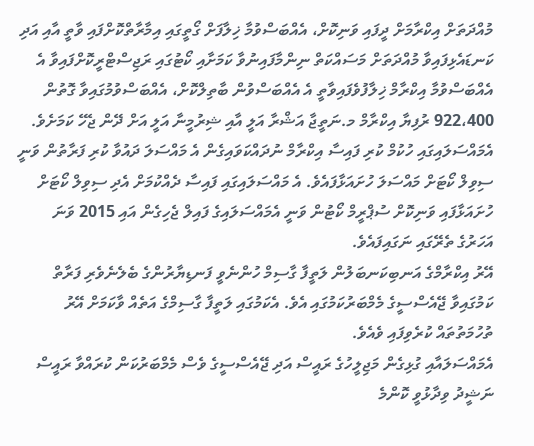މުއްދަތަށް އިކްރާމަށް ދީފައި ވަނިކޮށް، އެއްބަސްވުމާ ޚިލާފަށް ގޯތީގައި އިމާރާތްކޮށްފައި ވާތީ އާއި އަދި ކަނޑައެޅިފައިވާ މުއްދަތަށް މަސައްކަތް ނިންމާފައިނުވާ ކަމަށާއި ކޯޓުގައި ރަޖިސްޓްރީކޮށްފައިވާ އެ އެއްބަސްވުމާ އިކްރާމް ޚިލާފުވެފައިވާތީ އެ އެއްބަސްވުން ބާތިލްކޮށް، އެއްބަސްވުމުގައިވާ ގޮތުން 922،400 ރުފިޔާ އިކްރާމް މ.ނަތީޖާ އަޝްރާ އަލީ އާއި ޝިރުމީނާ އަލީ އަށް ދޭން ޖެހޭ ކަމަށެވެ.
އެމައްސަލައިގައި ހުކުމް ކުރި ފައިސާ އިކްރާމް ނުދައްކަވައިގެން އެ މައްސަލަ ދައުވާ ކުރި ފަރާތުން ވަނީ ސިވިލް ކޯޓަށް މައްސަލަ ހުށައަޅާފައެވެ. އެ މައްސަލައިގައި ފައިސާ ދެއްކުމަށް އެދި ސިވިލް ކޯޓަށް ހުށައަޅާފައި ވަނިކޮށް ސުޕްރީމް ކޯޓުން ވަނީ އެމައްސަލައިގެ ފައިލް ޖެހިގެން އައި 2015 ވަނަ އަހަރުގެ ތެރޭގައި ނަގައިފައެވެ.
އޭރު އިކްރާމްގެ އަނބިކަނބަލުން ލަތީފާ ގާސިމް ހުންނެވީ ފަނޑިޔާރުންގެ ބެލެނެވެރި ފަރާތް ކަމުގައިވާ ޖޭއެސްސީގެ މެމްބަރުކަމުގައި އެވެ. އެކަމުގައި ލަތީފާ ގާސިމްގެ އަތެއް ވާކަމަށް އޭރު ތުހުމަތުތައް ކުރެވިފައި ވެއެވެ.
އެމައްސަލައާއި ގުޅިގެން މަޖިލީހުގެ ރައީސް އަދި ޖޭއެސްސީގެ ވެސް މެމްބަރުކަން ކުރައްވާ ރައީސް ނަޝީދު ވިދާޅުވީ ކޮންމެ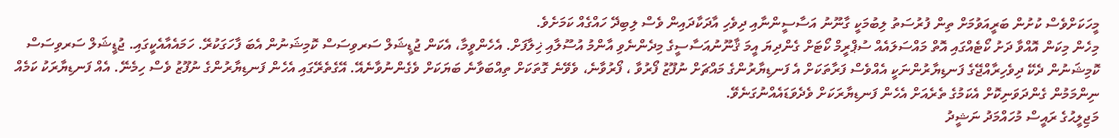މީހަކަށްވެސް ކުށުން ބަރީއަވުމަށް ތިން ފުރުސަތު ލިބުމަކީ ގާނޫނު އަސާސީންނާއި ދިވެހި އާދަކާދައިން ވެސް ލިބިދޭ ހައްގެއް ކަމަށެވެ.
މިހެން މިކަން އޮއްވާ ދަށު ކޯޓެއްގައި އޮތް މައްސަލައެއް ސުޕްރީމް ކޯޓަށް ގެންދިޔަ އީމަ ޤާނޫނުއަސާސީގެ މިދެންނެވި އާންމު އުސޫލާއި ޚިލާފަށް. އެހެންވީމާ، އެކަން ޖުޑީޝަލް ސަރވިސަސް ކޮމިޝަނުން އެބަ ފާހަގަކުރޭ. ހަމައެއާއެކީގައި. ޖުޑީޝަލް ސަރވިސަސް ކޮމިޝަނުން ދެކޭ ދިވެހިރާއްޖޭގެ ފަނޑިޔާރުންނަކީ އެއްވެސް ފަރާތަކަށް އެ ފަނޑިޔާރުންގެ މައްޗަށް ނުފޫޒު ފޯރުވާ ، ފޯރުވާނެ، ވެވޭނެ ގޮތަކަށް ތިއްބަވާނެ ބަޔަކަށް ވެގެންނުވާނެއޭ. އޭގެތެރޭގައި އެހެން ފަނޑިޔާރުންގެ ނުފޫޒު ވެސް ހިމެނޭ. އެއް ފަނޑިޔާރަކު ކަމެއް ނިންމަމުން ގެންދަވަނިކޮށް އެކަމުގެ ތެރެއަށް އެހެން ފަނޑިޔާރަކަށް ވެދެވަޑައެއްނުގަނެވޭ.
މަޖިލީޙުގެ ރައީސް މުހައްމަދު ނަޝީދު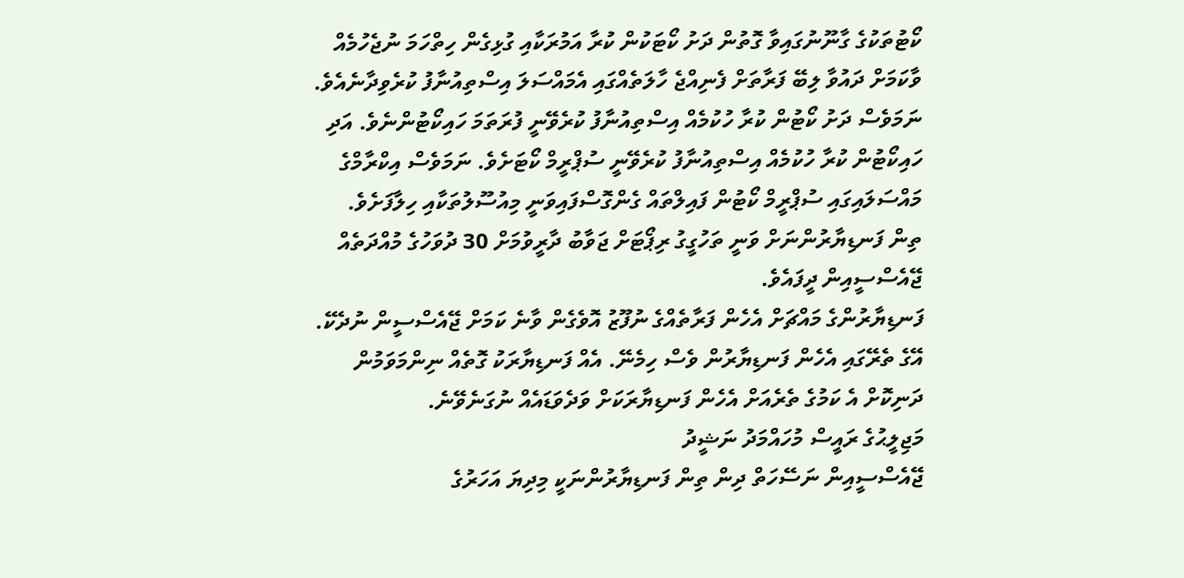ކޯޓުތަކުގެ ގާނޫނުގައިވާ ގޮތުން ދަށު ކޯޓަކުން ކުރާ އަމުރަކާއި ގުޅިގެން ހިތްހަމަ ނުޖެހުމެއް ވާކަމަށް ދައުވާ ލިބޭ ފަރާތަށް ފެނިއްޖެ ހާލަތެއްގައި އެމައްސަލަ އިސްތިއުނާފު ކުރެވިދާނެއެވެ. ނަމަވެސް ދަށު ކޯޓުން ކުރާ ހުކުމެއް އިސްތިއުނާފު ކުރެވޭނީ ފުރަތަމަ ހައިކޯޓުންނެވެ. އަދި ހައިކޯޓުން ކުރާ ހުކުމެއް އިސްތިއުނާފު ކުރެވޭނީ ސުޕްރީމް ކޯޓަށެވެ. ނަމަވެސް އިކްރާމްގެ މައްސަލައިގައި ސުޕްރީމް ކޯޓުން ފައިލްތައް ގެންގޮސްފައިވަނީ މިއުސޫލުތަކާއި ހިލާފަށެވެ.
ތިން ފަނޑިޔާރުންނަށް ވަނީ ތަހުގީގު ރިޕޯޓަށް ޖަވާބު ދާރީވުމަށް 30 ދުވަހުގެ މުއްދަތެއް ޖޭއެސްސީއިން ދީފައެވެ.
ފަނޑިޔާރުންގެ މައްޗަށް އެހެން ފަރާތެއްގެ ނުފޫޒު އޮވެގެން ވާނެ ކަމަށް ޖޭއެސްސީން ނުދެކޭ. އޭގެ ތެރޭގައި އެހެން ފަނޑިޔާރުން ވެސް ހިމެނޭ. އެއް ފަނޑިޔާރަކު ގޮތެއް ނިންމަވަމުން ދަނިކޮށް އެ ކަމުގެ ތެރެއަށް އެހެން ފަނޑިޔާރަކަށް ވަދެވަޑައެއް ނުގަނެވޭނެ.
މަޖިލީޙުގެ ރައީސް މުހައްމަދު ނަޝީދު
ޖޭއެސްސީއިން ނަސޭހަތް ދިން ތިން ފަނޑިޔާރުންނަކީ މިދިޔަ އަހަރުގެ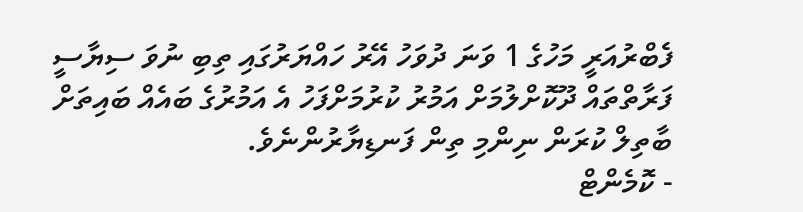ފެބްރުއަރީ މަހުގެ 1 ވަނަ ދުވަހު އޭރު ހައްޔަރުގައި ތިބި ނުވަ ސިޔާސީ ފަރާތްތައް ދޫކޮށްލުމަށް އަމުރު ކުރުމަށްފަހު އެ އަމުރުގެ ބައެއް ބައިތަށް ބާތިލް ކުރަން ނިންމި ތިން ފަނޑިޔާރުންނެވެ.
- ކޮމެންޓް